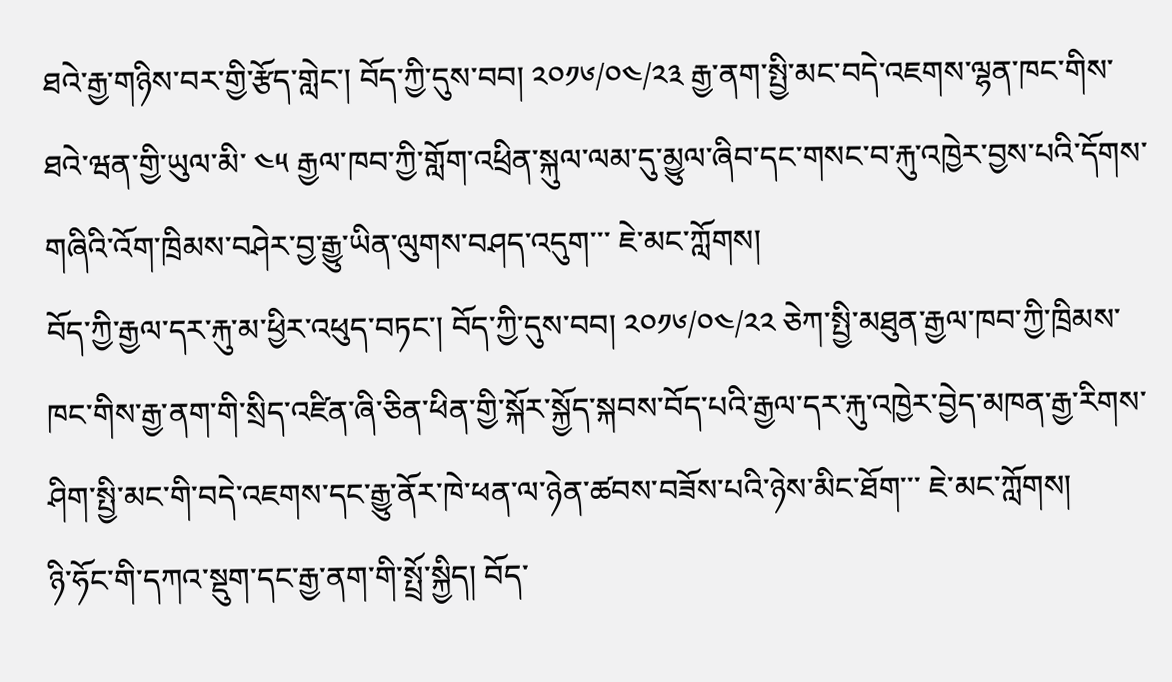ཐའེ་རྒྱ་གཉིས་བར་གྱི་རྩོད་གླེང་། བོད་ཀྱི་དུས་བབ། ༢༠༡༦/༠༤/༢༣ རྒྱ་ནག་སྤྱི་མང་བདེ་འཇགས་ལྷན་ཁང་གིས་ཐའེ་ཝན་གྱི་ཡུལ་མི་ ༤༥ རྒྱལ་ཁབ་ཀྱི་གློག་འཕྲིན་སྐུལ་ལམ་དུ་མྱུལ་ཞིབ་དང་གསང་བ་རྐུ་འཁྱེར་བྱས་པའི་དོགས་གཞིའི་འོག་ཁྲིམས་བཤེར་བྱ་རྒྱུ་ཡིན་ལུགས་བཤད་འདུག་་་ ཇེ་མང་ཀློགས།
བོད་ཀྱི་རྒྱལ་དར་རྐུ་མ་ཕྱིར་འཕུད་བཏང་། བོད་ཀྱི་དུས་བབ། ༢༠༡༦/༠༤/༢༢ ཅེཀ་སྤྱི་མཐུན་རྒྱལ་ཁབ་ཀྱི་ཁྲིམས་ཁང་གིས་རྒྱ་ནག་གི་སྲིད་འཛིན་ཞི་ཅིན་ཕིན་གྱི་སྐོར་སྐྱོད་སྐབས་བོད་པའི་རྒྱལ་དར་རྐུ་འཁྱེར་བྱེད་མཁན་རྒྱ་རིགས་ཤིག་སྤྱི་མང་གི་བདེ་འཇགས་དང་རྒྱུ་ནོར་ཁེ་ཕན་ལ་ཉེན་ཚབས་བཟོས་པའི་ཉེས་མིང་ཐོག་་་ ཇེ་མང་ཀློགས།
ཉི་ཧོང་གི་དཀའ་སྡུག་དང་རྒྱ་ནག་གི་སྤྲོ་སྐྱིད། བོད་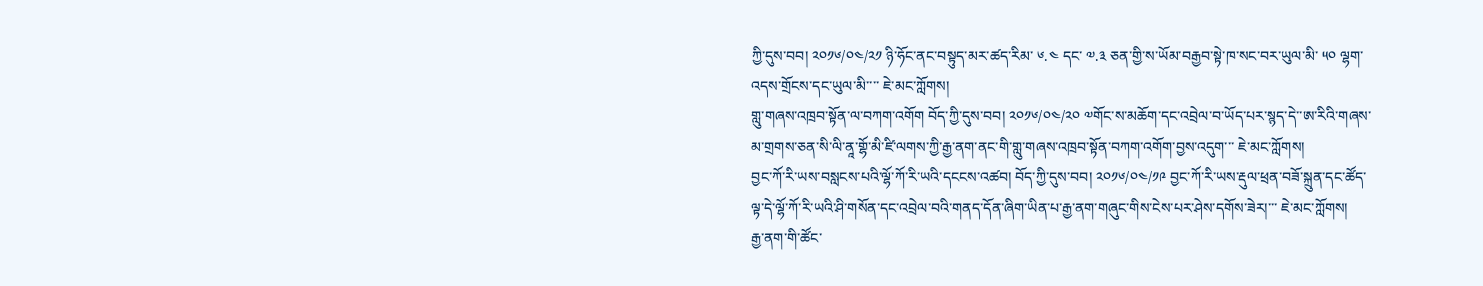ཀྱི་དུས་བབ། ༢༠༡༦/༠༤/༢༡ ཉི་ཧོང་ནང་བསྟུད་མར་ཚད་རིམ་ ༦.༤ དང་ ༧.༣ ཅན་གྱི་ས་ཡོམ་བརྒྱབ་སྟེ་ཁ་སང་བར་ཡུལ་མི་ ༥༠ ལྷག་འདས་གྲོངས་དང་ཡུལ་མི་་་་ ཇེ་མང་ཀློགས།
གླུ་གཞས་འཁྲབ་སྟོན་ལ་བཀག་འགོག བོད་ཀྱི་དུས་བབ། ༢༠༡༦/༠༤/༢༠ ༧གོང་ས་མཆོག་དང་འབྲེལ་བ་ཡོད་པར་སྙད་དེ་་ཨ་རིའི་གཞས་མ་གྲགས་ཅན་སི་ལི་ནཱ་གྷོ་མི་ཛི་ལགས་ཀྱི་རྒྱ་ནག་ནང་གི་གླུ་གཞས་འཁྲབ་སྟོན་བཀག་འགོག་བྱས་འདུག་་་ ཇེ་མང་ཀློགས།
བྱང་ཀོ་རི་ཡས་བསླངས་པའི་ལྷོ་ཀོ་རི་ཡའི་དངངས་འཚབ། བོད་ཀྱི་དུས་བབ། ༢༠༡༦/༠༤/༡༩ བྱང་ཀོ་རི་ཡས་རྡུལ་ཕྲན་བཟོ་སྐྲུན་དང་ཚོད་ལྟ་དེ་ལྷོ་ཀོ་རི་ཡའི་ཤི་གསོན་དང་འབྲེལ་བའི་གནད་དོན་ཞིག་ཡིན་པ་རྒྱ་ནག་གཞུང་གིས་ངེས་པར་ཤེས་དགོས་ཟེར།་་་ ཇེ་མང་ཀློགས།
རྒྱ་ནག་གི་ཚོང་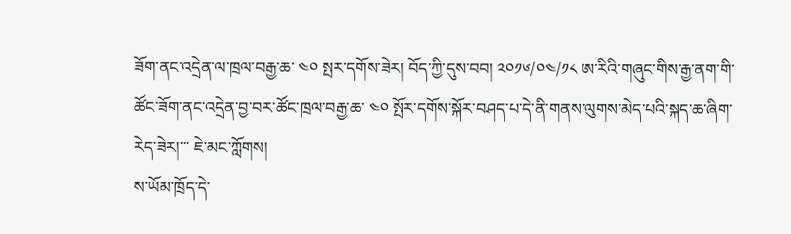ཟོག་ནང་འདྲེན་ལ་ཁྲལ་བརྒྱ་ཆ་ ༤༠ སྤར་དགོས་ཟེར། བོད་ཀྱི་དུས་བབ། ༢༠༡༦/༠༤/༡༨ ཨ་རིའི་གཞུང་གིས་རྒྱ་ནག་གི་ཚོང་ཟོག་ནང་འདྲེན་བྱ་བར་ཚོང་ཁྲལ་བརྒྱ་ཆ་ ༤༠ སྤོར་དགོས་སྐོར་བཤད་པ་དེ་ནི་གནས་ལུགས་མེད་པའི་སྐད་ཆ་ཞིག་རེད་ཟེར།་་་ ཇེ་མང་ཀློགས།
ས་ཡོམ་ཁྲོད་དེ་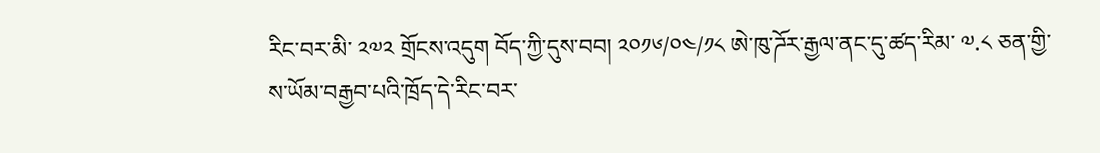རིང་བར་མི་ ༢༧༢ གྲོངས་འདུག བོད་ཀྱི་དུས་བབ། ༢༠༡༦/༠༤/༡༨ ཨེ་ཁུ་ཌོར་རྒྱལ་ནང་དུ་ཚད་རིམ་ ༧.༨ ཅན་གྱི་ས་ཡོམ་བརྒྱབ་པའི་ཁྲོད་དེ་རིང་བར་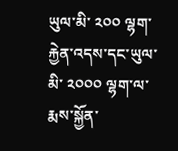ཡུལ་མི་ ༢༠༠ ལྷག་རྐྱེན་འདས་དང་ཡུལ་མི་ ༢༠༠༠ ལྷག་ལ་རྨས་སྐྱོན་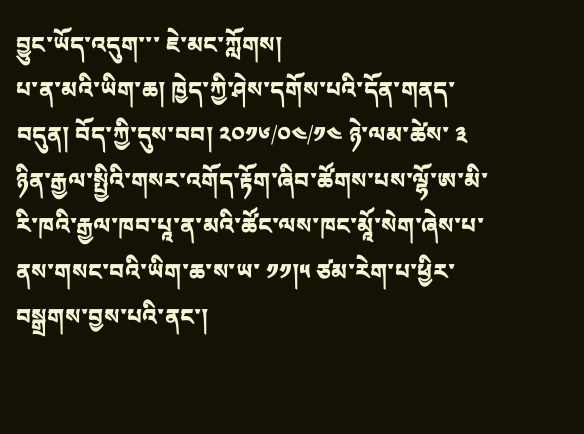བྱུང་ཡོད་འདུག་་་ ཇེ་མང་ཀློགས།
པ་ན་མའི་ཡིག་ཆ། ཁྱེད་ཀྱི་ཤེས་དགོས་པའི་དོན་གནད་བདུན། བོད་ཀྱི་དུས་བབ། ༢༠༡༦/༠༤/༡༤ ཉེ་ལམ་ཚེས་ ༣ ཉིན་རྒྱལ་སྤྱིའི་གསར་འགོད་རྟོག་ཞིབ་ཚོགས་པས་ལྷོ་ཨ་མི་རི་ཁའི་རྒྱལ་ཁབ་པཱ་ན་མའི་ཚོང་ལས་ཁང་མཱོ་སེག་ཞེས་པ་ནས་གསང་བའི་ཡིག་ཆ་ས་ཡ་ ༡༡།༥ ཙམ་རེག་པ་ཕྱིར་བསྒྲགས་བྱས་པའི་ནང་།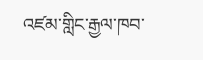འཛམ་གླིང་རྒྱལ་ཁབ་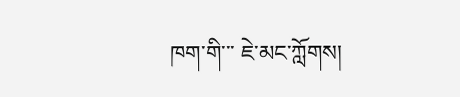ཁག་གི་་་ ཇེ་མང་ཀློགས།